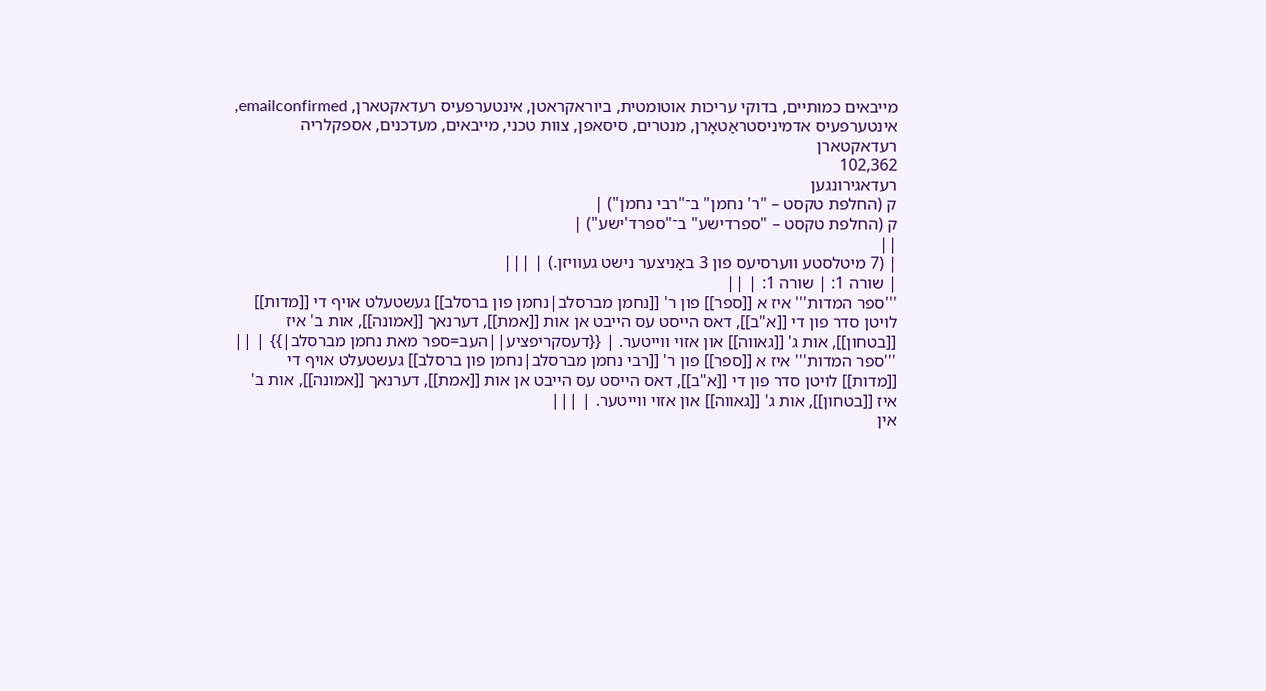מייבאים כמותיים, בדוקי עריכות אוטומטית, ביוראקראטן, אינטערפעיס רעדאקטארן, emailconfirmed, אינטערפעיס אדמיניסטראַטאָרן, מנטרים, סיסאפן, צוות טכני, מייבאים, מעדכנים, אספקלריה רעדאקטארן
102,362
רעדאגירונגען
ק (החלפת טקסט – "ר' נחמן" ב־"רבי נחמן") |
ק (החלפת טקסט – "ספרדישע" ב־"ספרד'ישע") |
||
| (7 מיטלסטע ווערסיעס פון 3 באַניצער נישט געוויזן.) | |||
| שורה 1: | שורה 1: | ||
'''ספר המדות''' איז א [[ספר]] פון ר' [[נחמן מברסלב|נחמן פון ברסלב]] געשטעלט אויף די [[מדות]] לויטן סדר פון די [[א"ב]], דאס הייסט עס הייבט אן אות [[אמת]], דערנאך [[אמונה]], אות ב' איז [[בטחון]], אות ג' [[גאווה]] און אזוי ווייטער. | {{דעסקריפציע||העב=ספר מאת נחמן מברסלב|}} | ||
'''ספר המדות''' איז א [[ספר]] פון ר' [[רבי נחמן מברסלב|נחמן פון ברסלב]] געשטעלט אויף די [[מדות]] לויטן סדר פון די [[א"ב]], דאס הייסט עס הייבט אן אות [[אמת]], דערנאך [[אמונה]], אות ב' איז [[בטחון]], אות ג' [[גאווה]] און אזוי ווייטער. | |||
אין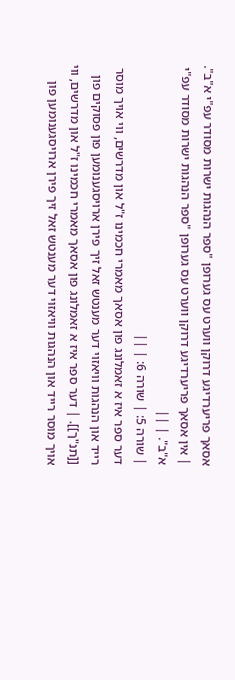אסאך פריערדיגע דרוקן ווערט עס גערופן "ספר הנהגות ישרות מסודר עפ"י א"ב". | אין אסאך פריערדיגע דרוקן ווערט עס גערופן "ספר הנהגות ישרות מסודר עפ"י א"ב". | ||
| שורה 5: | שורה 6: | ||
דער ספר איז א זאמלונג פון אסאך מאמרי חכמינו ז"ל און מדרשים, ווי אויך מוסר רייד און הנהגות וויאזוי דער מענטש זאל זיך פירן ארויסגענומען פון פסוקים פון [[תנ"ך]]. | דער ספר איז א זאמלונג פון אסאך מאמרי חכמינו ז"ל און מדרשים, ווי אויך מוסר רייד און הנהגות וויאזוי דער מענטש זאל זיך פירן ארויסגענומען פון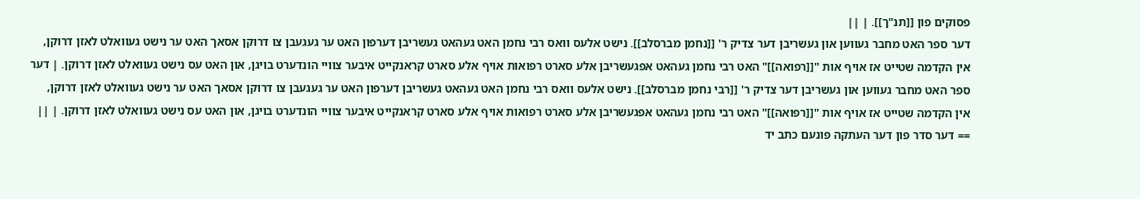פסוקים פון [[תנ"ך]]. | ||
דער ספר האט מחבר געווען און געשריבן דער צדיק ר' [[נחמן מברסלב]]. נישט אלעס וואס רבי נחמן האט געהאט געשריבן דערפון האט ער געגעבן צו דרוקן אסאך האט ער נישט געוואלט לאזן דרוקן, אין הקדמה שטייט אז אויף אות "[[רפואה]]" האט רבי נחמן געהאט אפגעשריבן אלע סארט רפואות אויף אלע סארט קראנקייט איבער צוויי הונדערט בויגן, און האט עס נישט געוואלט לאזן דרוקן. | דער ספר האט מחבר געווען און געשריבן דער צדיק ר' [[רבי נחמן מברסלב]]. נישט אלעס וואס רבי נחמן האט געהאט געשריבן דערפון האט ער געגעבן צו דרוקן אסאך האט ער נישט געוואלט לאזן דרוקן, אין הקדמה שטייט אז אויף אות "[[רפואה]]" האט רבי נחמן געהאט אפגעשריבן אלע סארט רפואות אויף אלע סארט קראנקייט איבער צוויי הונדערט בויגן, און האט עס נישט געוואלט לאזן דרוקן. | ||
== דער סדר פון דער העתקה פונעם כתב יד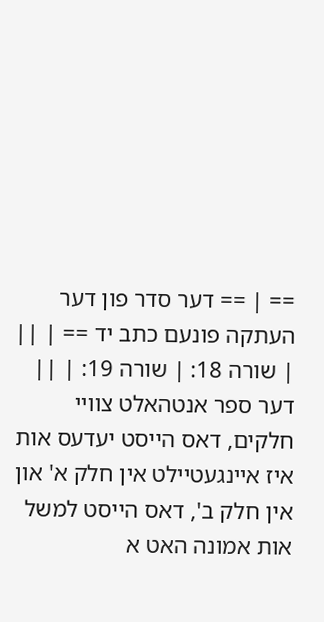== | == דער סדר פון דער העתקה פונעם כתב יד == | ||
| שורה 18: | שורה 19: | ||
דער ספר אנטהאלט צוויי חלקים, דאס הייסט יעדעס אות איז איינגעטיילט אין חלק א' און אין חלק ב', דאס הייסט למשל אות אמונה האט א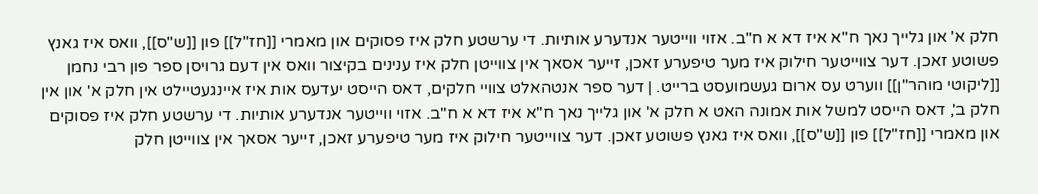חלק א' און גלייך נאך ח"א איז דא א ח"ב. אזוי ווייטער אנדערע אותיות. די ערשטע חלק איז פסוקים און מאמרי [[חז"ל]] פון [[ש"ס]], וואס איז גאנץ פשוטע זאכן. דער צווייטער חילוק איז מער טיפערע זאכן, זייער אסאך אין צווייטן חלק איז ענינים בקיצור וואס אין דעם גרויסן ספר פון רבי נחמן [[ליקוטי מוהר"ן]] ווערט עס ארום געשמועסט ברייט. | דער ספר אנטהאלט צוויי חלקים, דאס הייסט יעדעס אות איז איינגעטיילט אין חלק א' און אין חלק ב', דאס הייסט למשל אות אמונה האט א חלק א' און גלייך נאך ח"א איז דא א ח"ב. אזוי ווייטער אנדערע אותיות. די ערשטע חלק איז פסוקים און מאמרי [[חז"ל]] פון [[ש"ס]], וואס איז גאנץ פשוטע זאכן. דער צווייטער חילוק איז מער טיפערע זאכן, זייער אסאך אין צווייטן חלק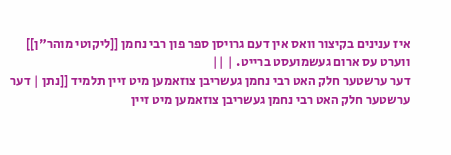איז ענינים בקיצור וואס אין דעם גרויסן ספר פון רבי נחמן [[ליקוטי מוהר"ן]] ווערט עס ארום געשמועסט ברייט. | ||
דער ערשטער חלק האט רבי נחמן געשריבן צוזאמען מיט זיין תלמיד [[נתן | דער ערשטער חלק האט רבי נחמן געשריבן צוזאמען מיט זיין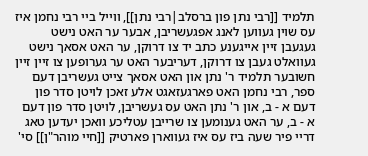תלמיד [[רבי נתן פון ברסלב|רבי נתן]], ווייל ביי רבי נחמן איז עס שוין געווען לאנג אפגעשריבן, אבער ער האט נישט געגעבן זיין אייגענע כתב יד צו דרוקן, ער האט אסאך נישט געוואלט געבן צו דרוקן, דעריבער האט ער גערופען צו זיין זיין חשובער תלמיד ר' נתן און האט אסאך צייט געשריבן דעם ספר, רבי נחמן האט פארגעזאגט אלע זאכן לויטן סדר פון דעם א - ב, און ר' נתן האט עס געשריבן, לויטן סדר פון דעם א - ב, ער האט גענומען צו שרייבן עטליכע וואכן יעדען טאג דריי פיר שעה ביז עס איז געווארן פארטיק [[חיי מוהר"ן]] סי'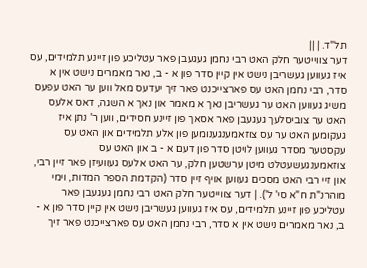תל"ד. | ||
דער צווייטער חלק האט רבי נחמן געגעבן פאר עטליכע פון זיינע תלמידים, עס איז געווען געשריבן נישט אין קיין סדר פון א - ב, נאר מאמרים נישט אין א סדר, רבי נחמן האט עס פארצייכנט פאר זיך יעדעס מאל ווען ער האט עפעס משיג געווען האט ער געשריבן נאך א מאמר און נאך א השגה, דאס אלעס האט ער צוביסלעך געגעבן פאר אסאך פון זיינע חסידים, ווען ר' נתן איז געקומען האט ער עס צוזאמענגענומען פון אלע תלמידים און האט עס עקסטער מסדר געווען לויטן סדר פון דעם א - ב און האט עס צוזאמענגעשעטלט מיטן ערשטען חלק, ער האט אלעס געוועיזן פאר זיין רבי, און זיי רבי האט מסכים געווען אויף זיין סדר (הקדמת הספר המדות, וימי מוהרנ"ת ח"א סי' ל'). | דער צווייטער חלק האט רבי נחמן געגעבן פאר עטליכע פון זיינע תלמידים, עס איז געווען געשריבן נישט אין קיין סדר פון א - ב, נאר מאמרים נישט אין א סדר, רבי נחמן האט עס פארצייכנט פאר זיך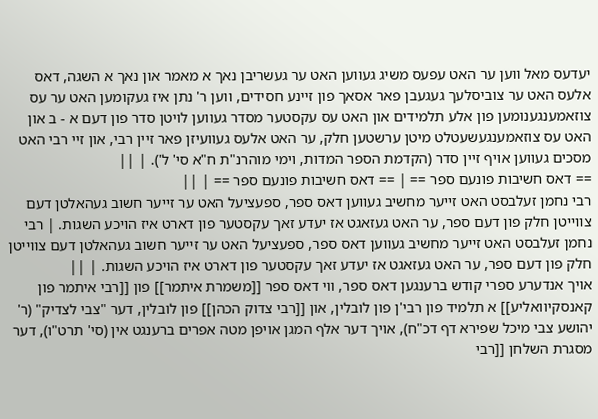יעדעס מאל ווען ער האט עפעס משיג געווען האט ער געשריבן נאך א מאמר און נאך א השגה, דאס אלעס האט ער צוביסלעך געגעבן פאר אסאך פון זיינע חסידים, ווען ר' נתן איז געקומען האט ער עס צוזאמענגענומען פון אלע תלמידים און האט עס עקסטער מסדר געווען לויטן סדר פון דעם א - ב און האט עס צוזאמענגעשעטלט מיטן ערשטען חלק, ער האט אלעס געוועיזן פאר זיין רבי, און זיי רבי האט מסכים געווען אויף זיין סדר (הקדמת הספר המדות, וימי מוהרנ"ת ח"א סי' ל'). | ||
== דאס חשיבות פונעם ספר == | == דאס חשיבות פונעם ספר == | ||
רבי נחמן זעלבסט האט זייער מחשיב געווען דאס ספר, ספעציעל האט ער זייער חשוב געהאלטן דעם צווייטן חלק פון דעם ספר, ער האט געזאגט אז יעדע זאך עקסטער פון דארט איז הויכע השגות. | רבי נחמן זעלבסט האט זייער מחשיב געווען דאס ספר, ספעציעל האט ער זייער חשוב געהאלטן דעם צווייטן חלק פון דעם ספר, ער האט געזאגט אז יעדע זאך עקסטער פון דארט איז הויכע השגות. | ||
אויך אנדערע ספרי קודש ברענגען דאס ספר, ווי דאס ספר [[משמרת איתמר]] פון [[רבי איתמר פון קאנסקיוואליע]] א תלמיד פון רבי'ן פון לובלין, און [[רבי צדוק הכהן]] פון לובלין, דער "צבי לצדיק" (ר' יהושע צבי מיכל שפירא דף דכ"ח), אויך דער אלף המגן אויפן מטה אפרים ברענגט אין (סי' תרט"ו), דער מסגרת השלחן [[רבי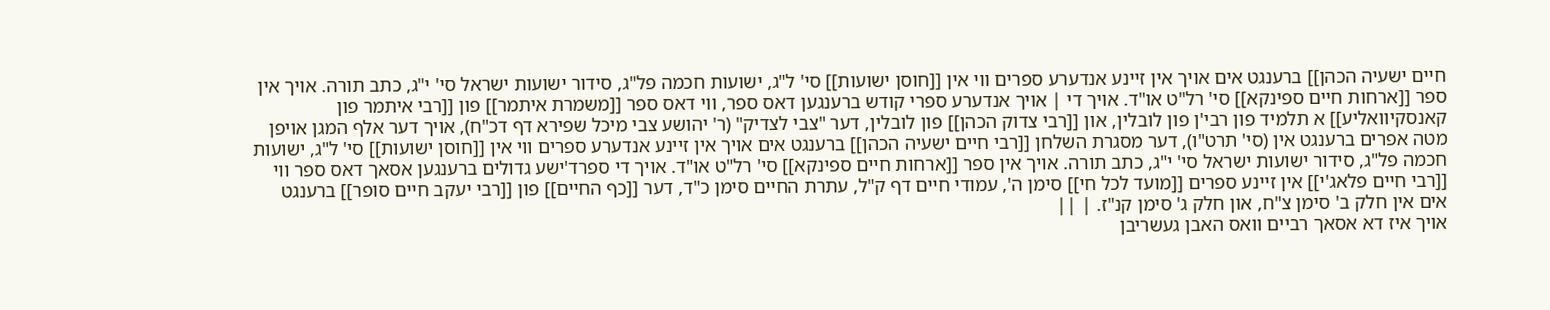חיים ישעיה הכהן]] ברענגט אים אויך אין זיינע אנדערע ספרים ווי אין [[חוסן ישועות]] סי' ל"ג, ישועות חכמה פל"ג, סידור ישועות ישראל סי' י"ג, כתב תורה. אויך אין ספר [[ארחות חיים ספינקא]] סי' רל"ט או"ד. אויך די | אויך אנדערע ספרי קודש ברענגען דאס ספר, ווי דאס ספר [[משמרת איתמר]] פון [[רבי איתמר פון קאנסקיוואליע]] א תלמיד פון רבי'ן פון לובלין, און [[רבי צדוק הכהן]] פון לובלין, דער "צבי לצדיק" (ר' יהושע צבי מיכל שפירא דף דכ"ח), אויך דער אלף המגן אויפן מטה אפרים ברענגט אין (סי' תרט"ו), דער מסגרת השלחן [[רבי חיים ישעיה הכהן]] ברענגט אים אויך אין זיינע אנדערע ספרים ווי אין [[חוסן ישועות]] סי' ל"ג, ישועות חכמה פל"ג, סידור ישועות ישראל סי' י"ג, כתב תורה. אויך אין ספר [[ארחות חיים ספינקא]] סי' רל"ט או"ד. אויך די ספרד'ישע גדולים ברענגען אסאך דאס ספר ווי [[רבי חיים פלאג'י]] אין זיינע ספרים [[מועד לכל חי]] סימן ה', עמודי חיים דף ק"ל, עתרת החיים סימן כ"ד, דער [[כף החיים]] פון [[רבי יעקב חיים סופר]] ברענגט אים אין חלק ב' סימן צ"ח, און חלק ג' סימן קנ"ז. | ||
אויך איז דא אסאך רביים וואס האבן געשריבן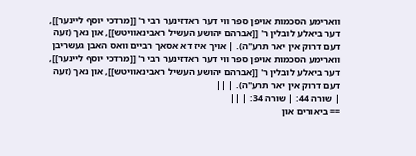ווארימע הסכמות אויפן ספר ווי דער ראדזינער רבי ר' [[מרדכי יוסף ליינער]], דער ביאלע לובלין ר' [[אברהם יהושע העשיל ראבינאוויטש]], און נאך (זעה דעם דרוק אין יאר תרע"ה). | אויך איז דא אסאך רביים וואס האבן געשריבן ווארימע הסכמות אויפן ספר ווי דער ראדזינער רבי ר' [[מרדכי יוסף ליינער]], דער ביאלע לובלין ר' [[אברהם יהושע העשיל ראבינאוויטש]], און נאך (זעה דעם דרוק אין יאר תרע"ה). | ||
| שורה 44: | שורה 34: | ||
== ביאורים און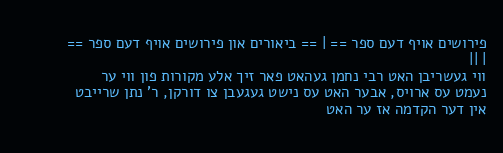פירושים אויף דעם ספר == | == ביאורים און פירושים אויף דעם ספר == | ||
ווי געשריבן האט רבי נחמן געהאט פאר זיך אלע מקורות פון ווי ער נעמט עס ארויס, אבער האט עס נישט געגעבן צו דורקן, ר' נתן שרייבט אין דער הקדמה אז ער האט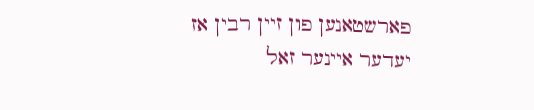פארשטאנען פון זיין רבין אז יעדער איינער זאל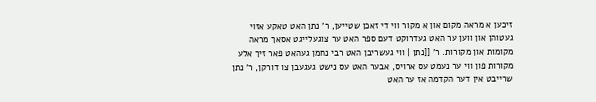זיכען א מראה מקום און א מקור ווי די זאכן שטייען, ר' נתן האט טאקע אזוי געטוהן און ווען ער האט געדרוקט דעם ספר האט ער צוגעלייגט אסאך מראה מקומות און מקורות. ר' [[נתן | ווי געשריבן האט רבי נחמן געהאט פאר זיך אלע מקורות פון ווי ער נעמט עס ארויס, אבער האט עס נישט געגעבן צו דורקן, ר' נתן שרייבט אין דער הקדמה אז ער האט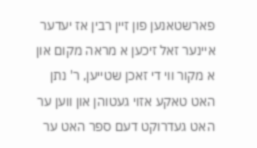פארשטאנען פון זיין רבין אז יעדער איינער זאל זיכען א מראה מקום און א מקור ווי די זאכן שטייען, ר' נתן האט טאקע אזוי געטוהן און ווען ער האט געדרוקט דעם ספר האט ער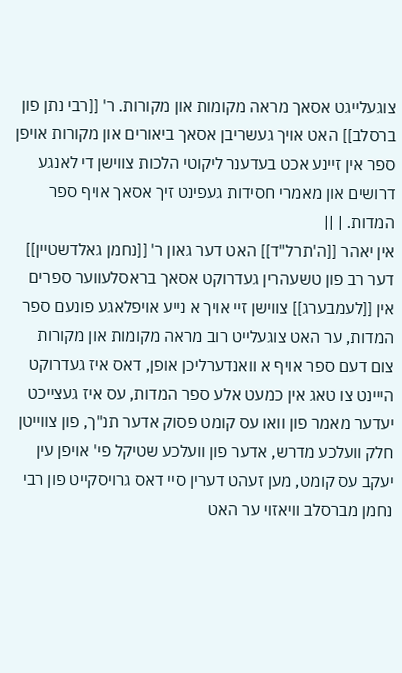צוגעלייגט אסאך מראה מקומות און מקורות. ר' [[רבי נתן פון ברסלב]] האט אויך געשריבן אסאך ביאורים און מקורות אויפן ספר אין זיינע אכט בעדענר ליקוטי הלכות צווישן די לאנגע דרושים און מאמרי חסידות געפינט זיך אסאך אויף ספר המדות. | ||
אין יאהר [[ה'תרל"ד]] האט דער גאון ר' [[נחמן גאלדשטיין]] דער רב פון טשעהרין געדרוקט אסאך בראסלעווער ספרים אין [[לעמבערג]] צווישן זיי אויך א נייע אויפלאגע פונעם ספר המדות, ער האט צוגעלייט רוב מראה מקומות און מקורות צום דעם ספר אויף א וואנדערליכן אופן, דאס איז געדרוקט הייינט צו טאג אין כמעט אלע ספר המדות, עס איז געצייכט יעדער מאמר פון וואו עס קומט פסוק אדער תנ"ך, פון צווייטן חלק וועלכע מדרש, אדער פון וועלכע שטיקל פי' אויפן עין יעקב עס קומט, מען זעהט דערין סיי דאס גרויסקייט פון רבי נחמן מברסלב וויאזוי ער האט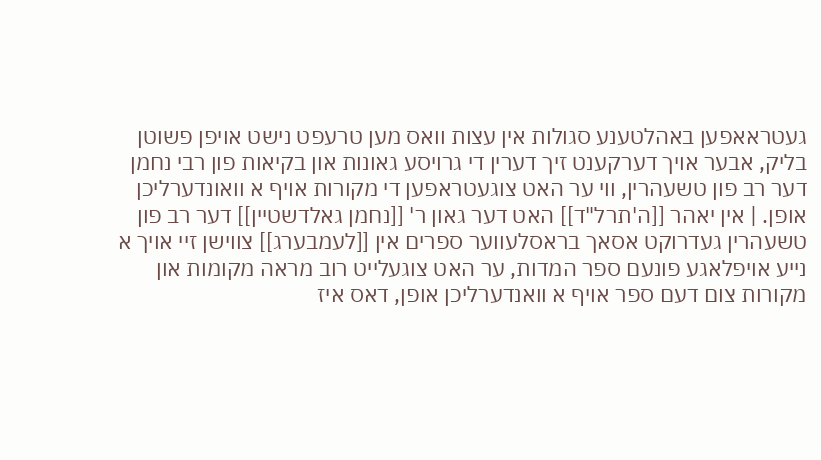געטראאפען באהלטענע סגולות אין עצות וואס מען טרעפט נישט אויפן פשוטן בליק, אבער אויך דערקענט זיך דערין די גרויסע גאונות און בקיאות פון רבי נחמן דער רב פון טשעהרין, ווי ער האט צוגעטראפען די מקורות אויף א וואונדערליכן אופן. | אין יאהר [[ה'תרל"ד]] האט דער גאון ר' [[נחמן גאלדשטיין]] דער רב פון טשעהרין געדרוקט אסאך בראסלעווער ספרים אין [[לעמבערג]] צווישן זיי אויך א נייע אויפלאגע פונעם ספר המדות, ער האט צוגעלייט רוב מראה מקומות און מקורות צום דעם ספר אויף א וואנדערליכן אופן, דאס איז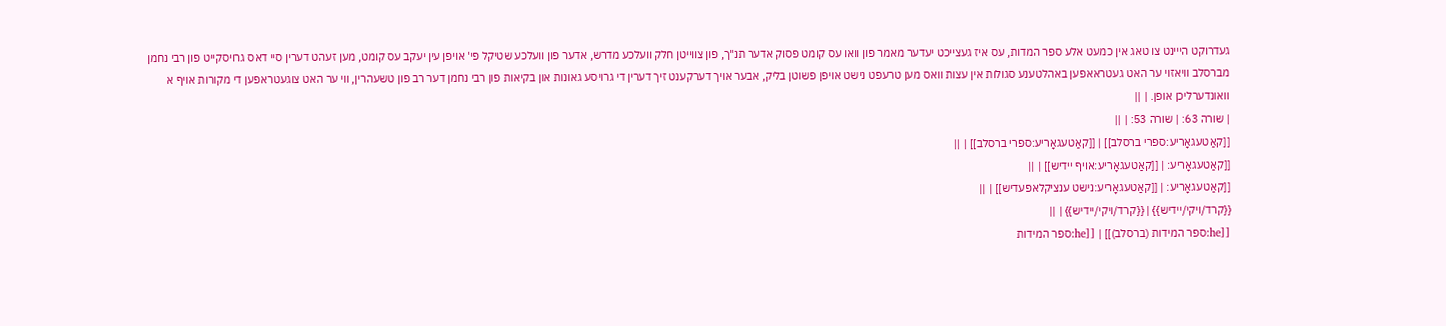געדרוקט הייינט צו טאג אין כמעט אלע ספר המדות, עס איז געצייכט יעדער מאמר פון וואו עס קומט פסוק אדער תנ"ך, פון צווייטן חלק וועלכע מדרש, אדער פון וועלכע שטיקל פי' אויפן עין יעקב עס קומט, מען זעהט דערין סיי דאס גרויסקייט פון רבי נחמן מברסלב וויאזוי ער האט געטראאפען באהלטענע סגולות אין עצות וואס מען טרעפט נישט אויפן פשוטן בליק, אבער אויך דערקענט זיך דערין די גרויסע גאונות און בקיאות פון רבי נחמן דער רב פון טשעהרין, ווי ער האט צוגעטראפען די מקורות אויף א וואונדערליכן אופן. | ||
| שורה 63: | שורה 53: | ||
[[קאַטעגאָריע:ספרי ברסלב]] | [[קאַטעגאָריע:ספרי ברסלב]] | ||
[[קאַטעגאָריע: | [[קאַטעגאָריע:אויף יידיש]] | ||
[[קאַטעגאָריע: | [[קאַטעגאָריע:נישט ענציקלאפעדיש]] | ||
{{קרד/ויקי/יידיש}} | {{קרד/ויקי/יידיש}} | ||
[[he:ספר המידות (ברסלב)]] | [[he:ספר המידות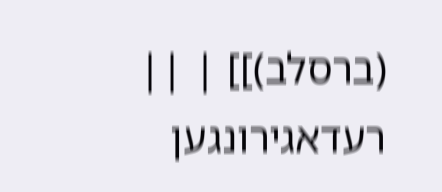(ברסלב)]] | ||
רעדאגירונגען